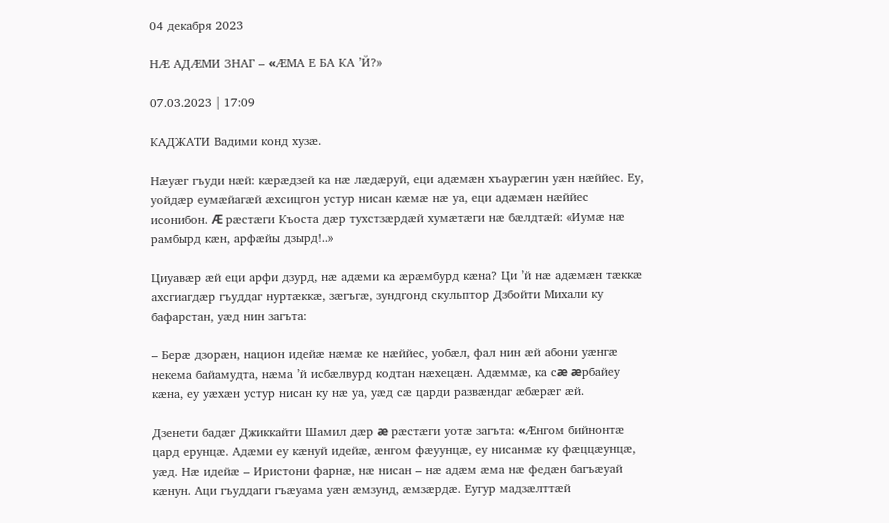04 декабря 2023

НÆ АДÆМИ ЗНАГ – «ÆМА Е БА КА ’Й?»

07.03.2023 | 17:09

КАДЖАТИ Вадими конд хузæ.

Нæуæг гъуди нæй: кæрæдзей ка нæ лæдæруй, еци адæмæн хъаурæгин уæн нæййес. Еу, уойдæр еумæйагæй æхсицгон устур нисан кæмæ нæ уа, еци адæмæн нæййес исонибон. Æ рæстæги Къоста дæр тухстзæрдæй хумæтæги нæ бæлдтæй: «Иумæ нæ рамбырд кæн, арфæйы дзырд!..»

Циуавæр æй еци арфи дзурд, нæ адæми ка æрæмбурд кæна? Ци ’й нæ адæмæн тæккæ ахсгиагдæр гъуддаг нуртæккæ, зæгъгæ, зундгонд скульптор Дзбойти Михали ку бафарстан, уæд нин загъта:

– Берæ дзорæн, национ идейæ нæмæ ке нæййес, уобæл, фал нин æй абони уæнгæ некема байамудта, нæма ’й исбæлвурд кодтан нæхецæн. Адæммæ, ка сæ æрбайеу кæна, еу уæхæн устур нисан ку нæ уа, уæд сæ царди развæндаг æбæрæг æй.

Дзенети бадæг Джиккайти Шамил дæр æ рæстæги уотæ загъта: «Æнгом бийнонтæ цард ерунцæ. Адæми еу кæнуй идейæ, æнгом фæуунцæ, еу нисанмæ ку фæццæунцæ, уæд. Нæ идейæ – Иристони фарнæ, нæ нисан – нæ адæм æма нæ федæн багъæуай кæнун. Аци гъуддаги гъæуама уæн æмзунд, æмзæрдæ. Еугур мадзæлттæй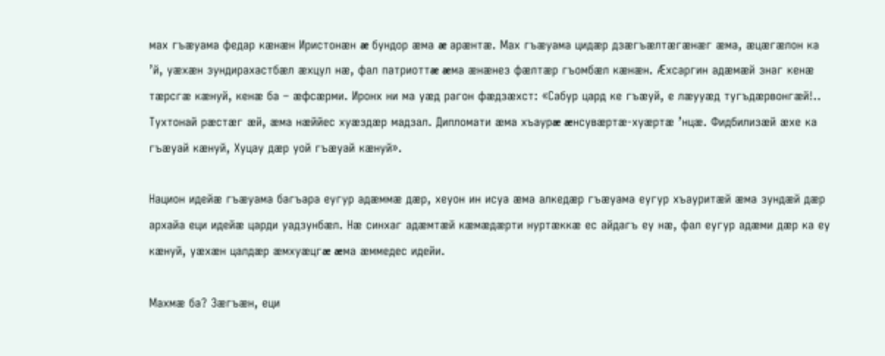мах гъæуама федар кæнæн Иристонæн æ бундор æма æ арæнтæ. Мах гъæуама цидæр дзæгъæлтæгæнæг æма, æцæгæлон ка ’й, уæхæн зундирахастбæл æхцул нæ, фал патриоттæ æма æнæнез фæлтæр гъомбæл кæнæн. Æхсаргин адæмæй знаг кенæ тæрсгæ кæнуй, кенæ ба – æфсæрми. Иронх ни ма уæд рагон фæдзæхст: «Сабур цард ке гъæуй, е лæууæд тугъдæрвонгæй!.. Тухтонай рæстæг æй, æма нæййес хуæздæр мадзал. Дипломати æма хъаурæ æнсувæртæ-хуæртæ ’нцæ. Фидбилизæй æхе ка гъæуай кæнуй, Хуцау дæр уой гъæуай кæнуй».

Национ идейæ гъæуама багъара еугур адæммæ дæр, хеуон ин исуа æма алкедæр гъæуама еугур хъауритæй æма зундæй дæр архайа еци идейæ царди уадзунбæл. Нæ синхаг адæмтæй кæмæдæрти нуртæккæ ес айдагъ еу нæ, фал еугур адæми дæр ка еу кæнуй, уæхæн цалдæр æмхуæцгæ æма æммедес идейи.

Махмæ ба? Зæгъæн, еци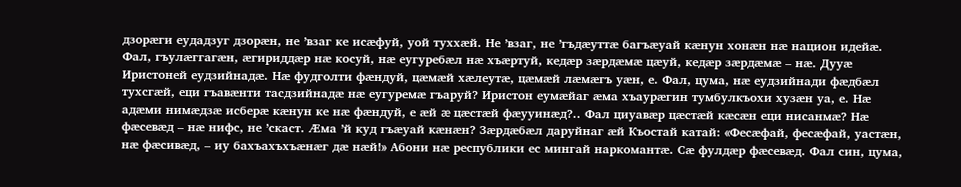дзорæги еудадзуг дзорæн, не ’взаг ке исæфуй, уой туххæй. Не ’взаг, не ’гъдæуттæ багъæуай кæнун хонæн нæ национ идейæ. Фал, гъулæггагæн, æгириддæр нæ косуй, нæ еугуребæл нæ хъæртуй, кедæр зæрдæмæ цæуй, кедæр зæрдæмæ – нæ. Дууæ Иристоней еудзийнадæ. Нæ фудголти фæндуй, цæмæй хæлеутæ, цæмæй лæмæгъ уæн, е. Фал, цума, нæ еудзийнади фæдбæл тухсгæй, еци гъавæнти тасдзийнадæ нæ еугуремæ гъаруй? Иристон еумæйаг æма хъаурæгин тумбулкъохи хузæн уа, е. Нæ адæми нимæдзæ исберæ кæнун ке нæ фæндуй, е æй æ цæстæй фæууинæд?.. Фал циуавæр цæстæй кæсæн еци нисанмæ? Нæ фæсевæд – нæ нифс, не ’скаст. Æма ’й куд гъæуай кæнæн? Зæрдæбæл даруйнаг æй Къостай катай: «Фесæфай, фесæфай, уастæн, нæ фæсивæд, – иу бахъахъхъæнæг дæ нæй!» Абони нæ республики ес мингай наркомантæ. Сæ фулдæр фæсевæд. Фал син, цума,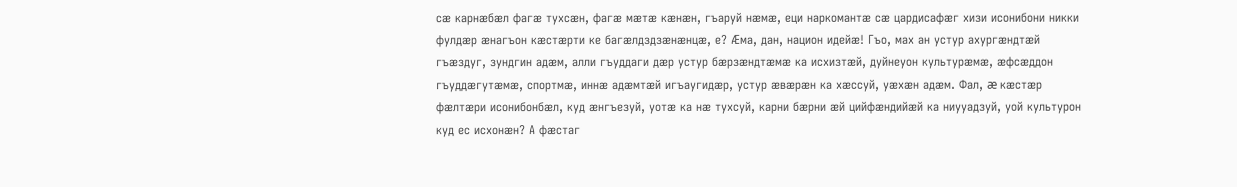сæ карнæбæл фагæ тухсæн, фагæ мæтæ кæнæн, гъаруй нæмæ, еци наркомантæ сæ цардисафæг хизи исонибони никки фулдæр æнагъон кæстæрти ке багæлдздзæнæнцæ, е? Æма, дан, национ идейæ! Гъо, мах ан устур ахургæндтæй гъæздуг, зундгин адæм, алли гъуддаги дæр устур бæрзæндтæмæ ка исхизтæй, дуйнеуон культурæмæ, æфсæддон гъуддæгутæмæ, спортмæ, иннæ адæмтæй игъаугидæр, устур æвæрæн ка хæссуй, уæхæн адæм. Фал, æ кæстæр фæлтæри исонибонбæл, куд æнгъезуй, уотæ ка нæ тухсуй, карни бæрни æй цийфæндийæй ка ниууадзуй, уой культурон куд ес исхонæн? А фæстаг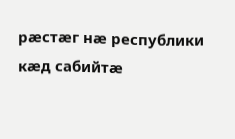рæстæг нæ республики кæд сабийтæ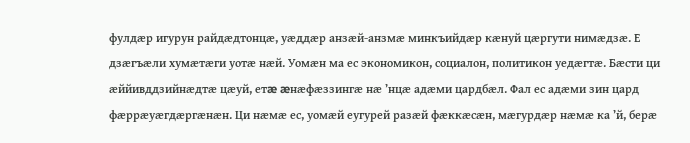фулдæр игурун райдæдтонцæ, уæддæр анзæй-анзмæ минкъийдæр кæнуй цæргути нимæдзæ. Е дзæгъæли хумæтæги уотæ нæй. Уомæн ма ес экономикон, социалон, политикон уедæгтæ. Бæсти ци æййивддзийнæдтæ цæуй, етæ æнæфæззингæ нæ ’нцæ адæми цардбæл. Фал ес адæми зин цард фæррæуæгдæргæнæн. Ци нæмæ ес, уомæй еугурей разæй фæккæсæн, мæгурдæр нæмæ ка ’й, берæ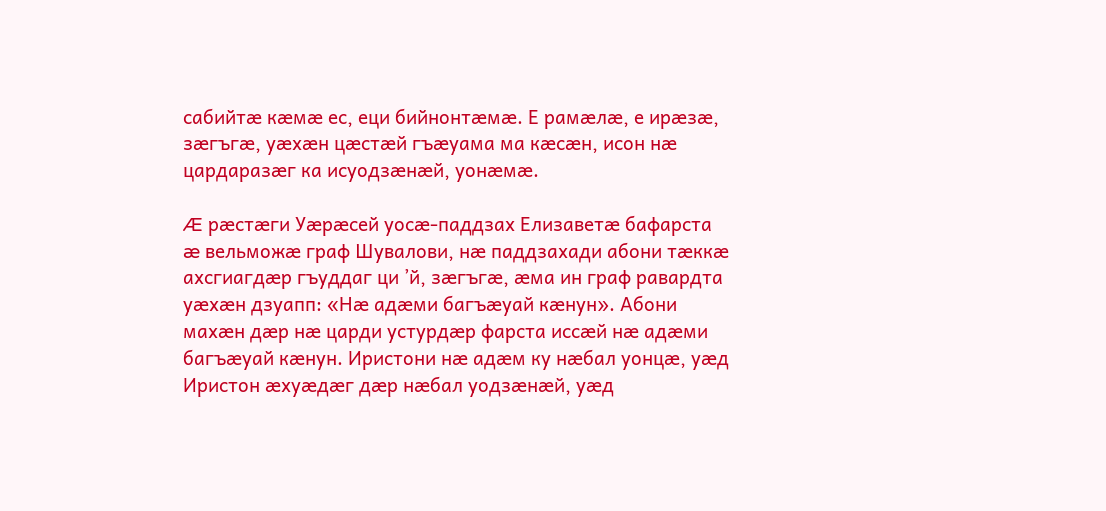сабийтæ кæмæ ес, еци бийнонтæмæ. Е рамæлæ, е ирæзæ, зæгъгæ, уæхæн цæстæй гъæуама ма кæсæн, исон нæ цардаразæг ка исуодзæнæй, уонæмæ.

Æ рæстæги Уæрæсей уосæ-паддзах Елизаветæ бафарста æ вельможæ граф Шувалови, нæ паддзахади абони тæккæ ахсгиагдæр гъуддаг ци ’й, зæгъгæ, æма ин граф равардта уæхæн дзуапп: «Нæ адæми багъæуай кæнун». Абони махæн дæр нæ царди устурдæр фарста иссæй нæ адæми багъæуай кæнун. Иристони нæ адæм ку нæбал уонцæ, уæд Иристон æхуæдæг дæр нæбал уодзæнæй, уæд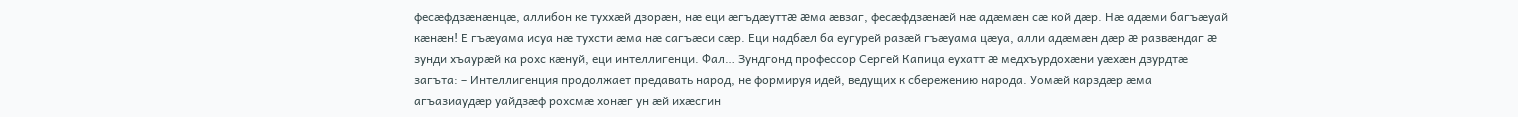фесæфдзæнæнцæ, аллибон ке туххæй дзорæн, нæ еци æгъдæуттæ æма æвзаг, фесæфдзæнæй нæ адæмæн сæ кой дæр. Нæ адæми багъæуай кæнæн! Е гъæуама исуа нæ тухсти æма нæ сагъæси сæр. Еци надбæл ба еугурей разæй гъæуама цæуа, алли адæмæн дæр æ развæндаг æ зунди хъаурæй ка рохс кæнуй, еци интеллигенци. Фал… Зундгонд профессор Сергей Капица еухатт æ медхъурдохæни уæхæн дзурдтæ загъта: – Интеллигенция продолжает предавать народ, не формируя идей, ведущих к сбережению народа. Уомæй карздæр æма агъазиаудæр уайдзæф рохсмæ хонæг ун æй ихæсгин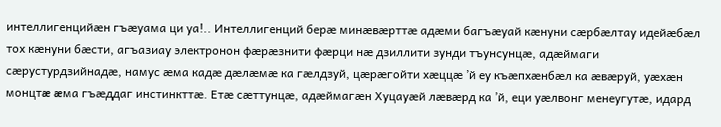интеллигенцийæн гъæуама ци уа!.. Интеллигенций берæ минæвæрттæ адæми багъæуай кæнуни сæрбæлтау идейæбæл тох кæнуни бæсти, агъазиау электронон фæрæзнити фæрци нæ дзиллити зунди тъунсунцæ, адæймаги сæрустурдзийнадæ, намус æма кадæ дæлæмæ ка гæлдзуй, цæрæгойти хæццæ ’й еу къæпхæнбæл ка æвæруй, уæхæн монцтæ æма гъæддаг инстинкттæ. Етæ сæттунцæ, адæймагæн Хуцауæй лæвæрд ка ’й, еци уæлвонг менеугутæ, идард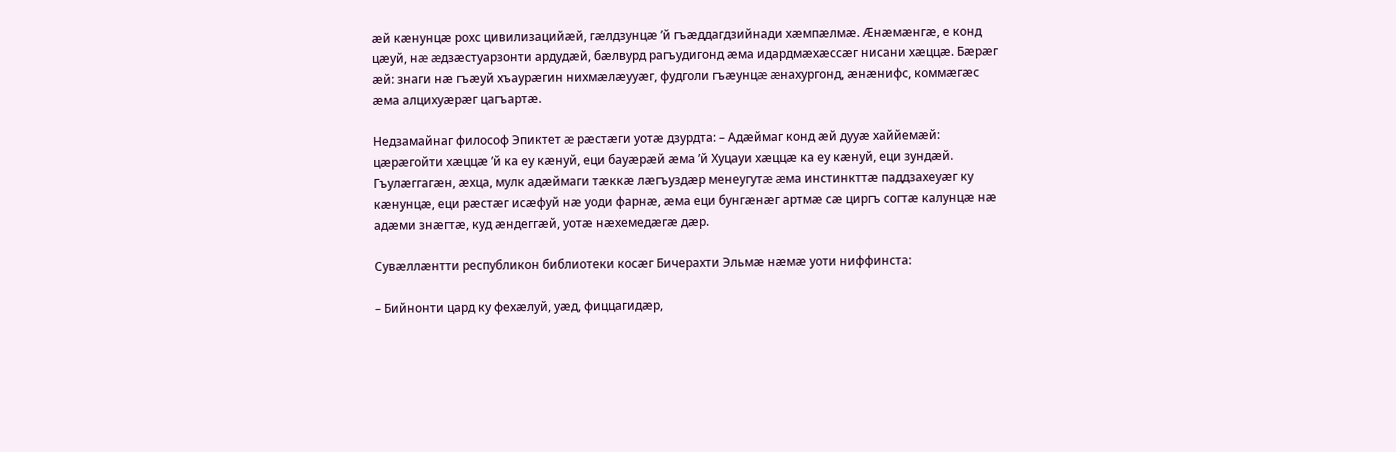æй кæнунцæ рохс цивилизацийæй, гæлдзунцæ ’й гъæддагдзийнади хæмпæлмæ. Æнæмæнгæ, е конд цæуй, нæ æдзæстуарзонти ардудæй, бæлвурд рагъудигонд æма идардмæхæссæг нисани хæццæ. Бæрæг æй: знаги нæ гъæуй хъаурæгин нихмæлæууæг, фудголи гъæунцæ æнахургонд, æнæнифс, коммæгæс æма алцихуæрæг цагъартæ.

Недзамайнаг философ Эпиктет æ рæстæги уотæ дзурдта: – Адæймаг конд æй дууæ хаййемæй: цæрæгойти хæццæ ’й ка еу кæнуй, еци бауæрæй æма ’й Хуцауи хæццæ ка еу кæнуй, еци зундæй. Гъулæггагæн, æхца, мулк адæймаги тæккæ лæгъуздæр менеугутæ æма инстинкттæ паддзахеуæг ку кæнунцæ, еци рæстæг исæфуй нæ уоди фарнæ, æма еци бунгæнæг артмæ сæ циргъ согтæ калунцæ нæ адæми знæгтæ, куд æндеггæй, уотæ нæхемедæгæ дæр.

Сувæллæнтти республикон библиотеки косæг Бичерахти Эльмæ нæмæ уоти ниффинста:

– Бийнонти цард ку фехæлуй, уæд, фиццагидæр,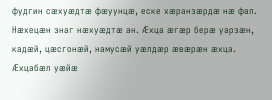фудгин сæхуæдтæ фæуунцæ, еске хæранзæрдæ нæ фал. Нæхецæн знаг нæхуæдтæ ан. Æхца æгæр берæ уарзæн, кадæй, цæсгонæй, намусæй уæлдæр æвæрæн æхца. Æхцабæл уæйæ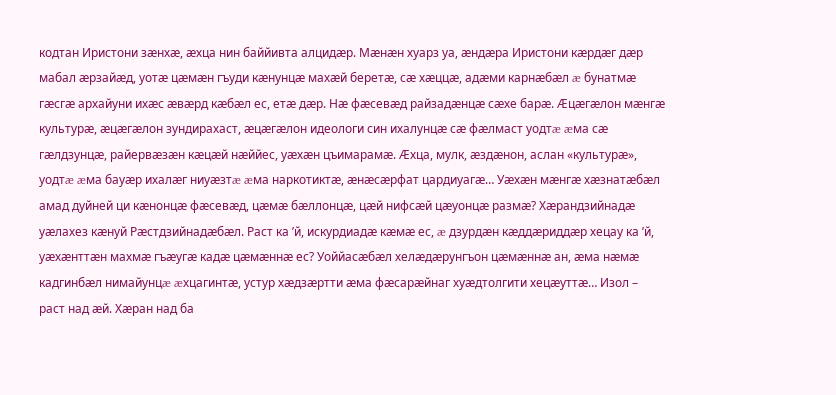кодтан Иристони зæнхæ, æхца нин баййивта алцидæр. Мæнæн хуарз уа, æндæра Иристони кæрдæг дæр мабал æрзайæд, уотæ цæмæн гъуди кæнунцæ махæй беретæ, сæ хæццæ, адæми карнæбæл æ бунатмæ гæсгæ архайуни ихæс æвæрд кæбæл ес, етæ дæр. Нæ фæсевæд райзадæнцæ сæхе барæ. Æцæгæлон мæнгæ культурæ, æцæгæлон зундирахаст, æцæгæлон идеологи син ихалунцæ сæ фæлмаст уодтæ æма сæ гæлдзунцæ, райервæзæн кæцæй нæййес, уæхæн цъимарамæ. Æхца, мулк, æздæнон, аслан «культурæ», уодтæ æма бауæр ихалæг ниуæзтæ æма наркотиктæ, æнæсæрфат цардиуагæ… Уæхæн мæнгæ хæзнатæбæл амад дуйней ци кæнонцæ фæсевæд, цæмæ бæллонцæ, цæй нифсæй цæуонцæ размæ? Хæрандзийнадæ уæлахез кæнуй Рæстдзийнадæбæл. Раст ка ’й, искурдиадæ кæмæ ес, æ дзурдæн кæддæриддæр хецау ка ’й, уæхæнттæн махмæ гъæугæ кадæ цæмæннæ ес? Уоййасæбæл хелæдæрунгъон цæмæннæ ан, æма нæмæ кадгинбæл нимайунцæ æхцагинтæ, устур хæдзæртти æма фæсарæйнаг хуæдтолгити хецæуттæ… Изол – раст над æй. Хæран над ба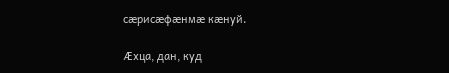сæрисæфæнмæ кæнуй.

Æхца, дан, куд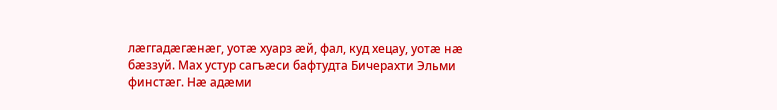лæггадæгæнæг, уотæ хуарз æй, фал, куд хецау, уотæ нæ бæззуй. Мах устур сагъæси бафтудта Бичерахти Эльми финстæг. Нæ адæми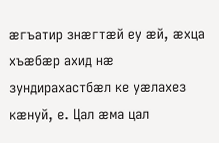æгъатир знæгтæй еу æй, æхца хъæбæр ахид нæ зундирахастбæл ке уæлахез кæнуй, е. Цал æма цал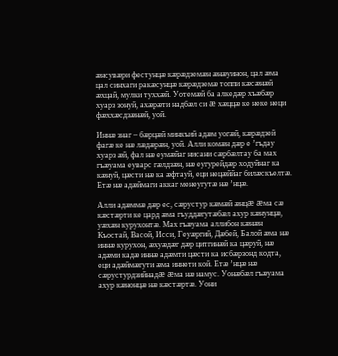æнсувæри фестунцæ кæрæдземæн æнæуинон, цал æма цал синхаги ракæсунцæ кæрæдземæ топпи кæсæнæй æхцай, мулки туххæй. Уотемæй ба алкедæр хъæбæр хуарз зонуй, ахæрæти надбæл си æ хæццæ ке неке неци фæххæсдзæнæй, уой.

Иннæ знаг – бæрцæй минкъий адæм уогæй, кæрæдзей фагæ ке нæ лæдæрæн, уой. Алли комæн дæр е ’гъдау хуарз æй, фал нæ еумæйаг нисани сæрбæлтау ба мах гъæуама еуварс гæлдзæн, нæ еугурейдæр ходуйнаг ка кæнуй, цæсти нæ ка æфтауй, еци нецæййаг билæскъелтæ. Етæ нæ адæймаги аккаг менеугутæ нæ ’нцæ.

Алли адæммæ дæр ес, сæрустур кæмæй æнцæ æма сæ кæстæрти ке цард æма гъуддæгутæбæл ахур кæнунцæ, уæхæн курухонтæ. Мах гъæуама аллибон кæнæн Къостай, Васой, Исси, Геуæргий, Дæбей, Балой æма нæ иннæ курухон, æхуæдæг дæр цитгинæй ка цæруй, нæ адæми кадæ иннæ адæмти цæсти ка исбæрзонд кодта, еци адæймæгути æма иннети кой. Етæ ’нцæ нæ сæрустурдзийнадæ æма нæ намус. Уонæбæл гъæуама ахур кæнонцæ нæ кæстæртæ. Уони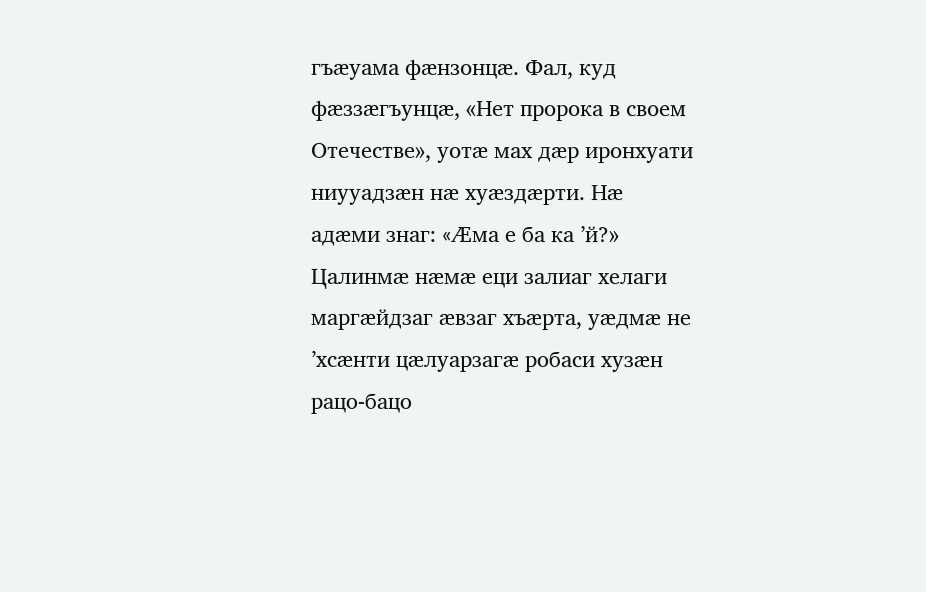гъæуама фæнзонцæ. Фал, куд фæззæгъунцæ, «Нет пророка в своем Отечестве», уотæ мах дæр иронхуати ниууадзæн нæ хуæздæрти. Нæ адæми знаг: «Æма е ба ка ’й?» Цалинмæ нæмæ еци залиаг хелаги маргæйдзаг æвзаг хъæрта, уæдмæ не ’хсæнти цæлуарзагæ робаси хузæн рацо-бацо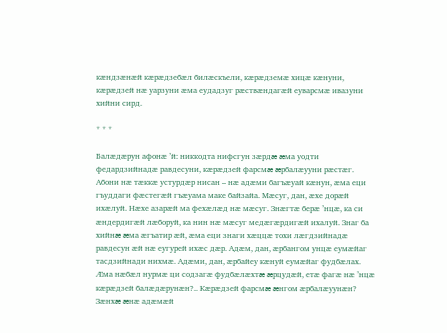кæндзæнæй кæрæдзебæл билæскъели, кæрæдземæ хицæ кæнуни, кæрæдзей нæ уарзуни æма еудадзуг рæствæндагæй еуварсмæ ивазуни хийни сирд.

* * *

Балæдæрун афонæ ’й: никкодта нифсгун зæрдæ æма уодти федардзийнадæ равдесуни, кæрæдзей фарсмæ æрбалæууни рæстæг. Абони нæ тæккæ устурдæр нисан – нæ адæми багъæуай кæнун, æма еци гъуддаги фæстегæй гъæуама маке байзайа. Мæсуг, дан, æхе дорæй ихæлуй. Нæхе азарæй ма фехæлæд нæ мæсуг. Знæгтæ берæ ’нцæ, ка си æндердигæй лæборуй, ка нин нæ мæсуг медæгæрдигæй ихалуй. Знаг ба хийнæ æма æгъатир æй, æма еци знаги хæццæ тохи лæгдзийнадæ равдесун æй нæ еугурей ихæс дæр. Адæм, дан, æрбангом унцæ еумæйаг тасдзийнади нихмæ. Адæми, дан, æрбайеу кæнуй еумæйаг фудбæлах. Æма нæбæл нурмæ ци содзагæ фудбæлæхтæ æрцудæй, етæ фагæ нæ ’нцæ кæрæдзей балæдæрунæн?.. Кæрæдзей фарсмæ æнгом æрбалæуунæн? Зæнхæ æнæ адæмæй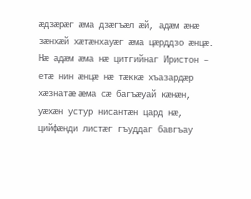æдзæрæг æма дзæгъæл æй, адæм æнæ зæнхæй хæтæнхауæг æма цæрддзо æнцæ. Нæ адæм æма нæ цитгийнаг Иристон – етæ нин æнцæ нæ тæккæ хъазардæр хæзнатæ æма сæ багъæуай кæнæн, уæхæн устур нисантæн цард нæ, цийфæнди листæг гъуддаг бавгъау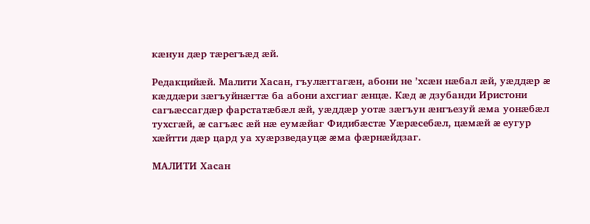кæнун дæр тæрегъæд æй.

Редакцийæй. Малити Хасан, гъулæггагæн, абони не ’хсæн нæбал æй, уæддæр æ кæддæри зæгъуйнæгтæ ба абони ахсгиаг æнцæ. Кæд æ дзубанди Иристони сагъæссагдæр фарстатæбæл æй, уæддæр уотæ зæгъун æнгъезуй æма уонæбæл тухсгæй, æ сагъæс æй нæ еумæйаг Фидибæстæ Уæрæсебæл, цæмæй æ еугур хæйтти дæр цард уа хуæрзведауцæ æма фæрнæйдзаг.

МАЛИТИ Хасан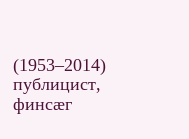(1953–2014) публицист, финсæг